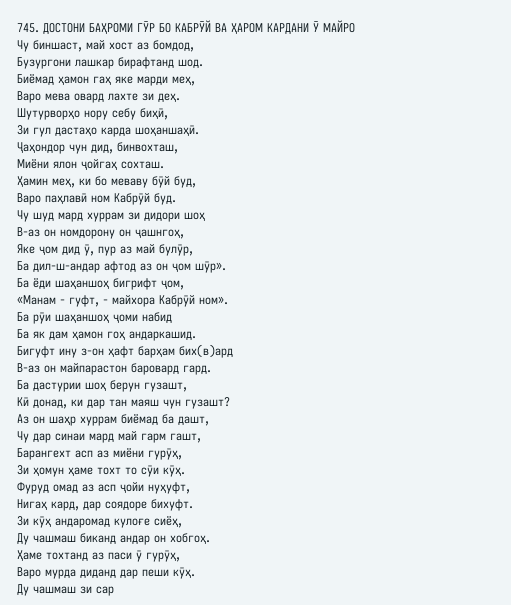745. ДОСТОНИ БАҲРОМИ ГӮР БО КАБРӮЙ ВА ҲАРОМ КАРДАНИ Ӯ МАЙРО
Чу биншаст, май хост аз бомдод,
Бузургони лашкар бирафтанд шод.
Биёмад ҳамон гаҳ яке марди меҳ,
Варо мева овард лахте зи деҳ.
Шутурворҳо нору себу биҳӣ,
Зи гул дастаҳо карда шоҳаншаҳӣ.
Ҷаҳондор чун дид, бинвохташ,
Миёни ялон ҷойгаҳ сохташ.
Ҳамин меҳ, ки бо меваву бӯй буд,
Варо паҳлавӣ ном Кабрӯй буд.
Чу шуд мард хуррам зи дидори шоҳ
В-аз он номдорону он ҷашнгоҳ,
Яке ҷом дид ӯ, пур аз май булӯр,
Ба дил-ш-андар афтод аз он ҷом шӯр».
Ба ёди шаҳаншоҳ бигрифт ҷом,
«Манам - гуфт, - майхора Кабрӯй ном».
Ба рӯи шаҳаншоҳ ҷоми набид
Ба як дам ҳамон гоҳ андаркашид.
Бигуфт ину з-он ҳафт барҳам бих(в)ард
В-аз он майпарастон баровард гард.
Ба дастурии шоҳ берун гузашт,
Кӣ донад, ки дар тан маяш чун гузашт?
Аз он шаҳр хуррам биёмад ба дашт,
Чу дар синаи мард май гарм гашт,
Барангехт асп аз миёни гурӯҳ,
Зи ҳомун ҳаме тохт то сӯи кӯҳ.
Фуруд омад аз асп ҷойи нуҳуфт,
Нигаҳ кард, дар соядоре бихуфт.
Зи кӯҳ андаромад кулоғе сиёҳ,
Ду чашмаш биканд андар он хобгоҳ.
Ҳаме тохтанд аз паси ӯ гурӯҳ,
Варо мурда диданд дар пеши кӯҳ.
Ду чашмаш зи сар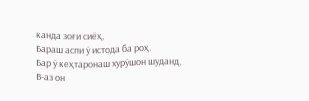канда зоғи сиёҳ,
Бараш аспи ӯ истода ба роҳ.
Бар ӯ кеҳтаронаш хурӯшон шуданд,
В-аз он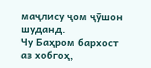маҷлису ҷом ҷӯшон шуданд.
Чу Баҳром бархост аз хобгоҳ,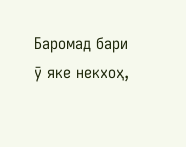Баромад бари ӯ яке некхоҳ,